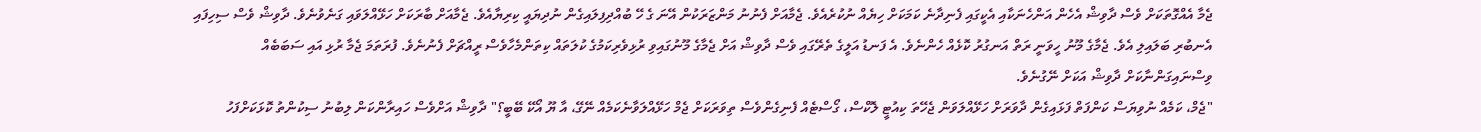ޖެމާ އެއްގޮތަކަށް ވެސް ދާވިޝް އެހެން އަންހެނަކާއި އެކީގައި ފެނިދާނެ ކަމަކަށް ހިޔެއް ނުކުރެއެވެ. ޖެމާއަށް ފެނުނު މަންޒަރަކުން އޭނަ ގެ ހޭ ބުއްދިފިލައިގެން ނުދިޔައީ ކިރިޔާއެވެ. ޖެމާއަށް ބާރަކަށް ހަޅޭއްލަވައި ގަނެވުނެވެ. ދާވިޝް ވެސް ސިހިފައި އެނބުރި ބަލައިލި އެވެ. ޖެމާގެ މޫނު ހީވަނީ ރަތް އަނގުރު ކޮޅެއް ހެންނެވެ. އެ ފަނޑު އަލީގެ ތެރޭގައި ވެސް ދާވިޝް އަށް ޖެމާގެ މޫނުގައިވި ރުޅިވެރިކަމުގެ ކުލަތައް ކިތަންމެހާވެސް ރީއްޗަށް ފެނުނެވެ. ފުރަތަމަ ޖެމާ ރުޅި އައި ސަބަބެއް ވިސްނައިގަންނާކަށް ދާވިޝް އަކަށް ނޭގުނެވެ.
"ޖެމް، ކަމެއް ނުވިޔަސް ކަންފަތް ފަޅައިގެން ދާވަރަށް ހަޅޭއްލަވަން ޖެހޭތަ ކިއުޓީ ލޮކްސް، ގޯސްޓެއް ފެނިގެންވެސް ތިވަރަކަށް ޖެމް ހަޅޭއްލަވާނެކަމެއް ނޭގޭ، އާ ޔޫ އޯކޭ ބޭބީ؟" ދާވިޝް އަށްވެސް ހައިރާންކަން ލިބުނު ސިކުންތު ކޮޅަކަށްފަހު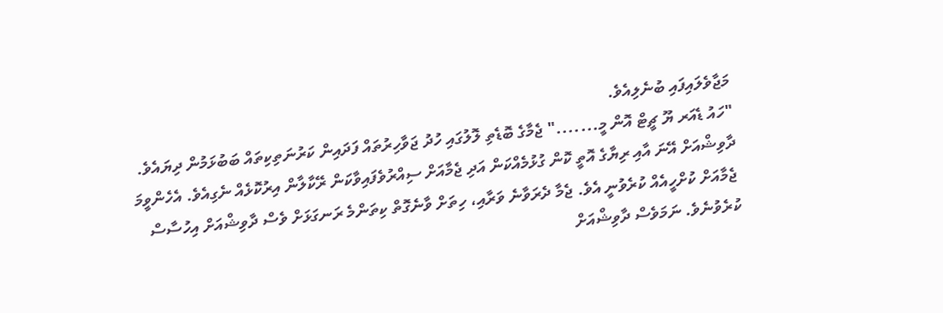މަޖާވެލައިފައި ބުނެލިއެވެ.
"ހައު ޑެއަރ ޔޫ ޗީޓް އޮން މީ......." ޖެމާގެ ބޮޑެތި ލޮލުގައި ހުދު ޖަވާހިރުތައް ފަދައިން ކަރުނަތިކިތައް ބަބުޅަމުން ދިޔައެވެ.
ދާވިޝްއަށް އޭނަ އާއި ރިޔާގެ އޮތީ ކޮން ގުޅުމެއްކަން އަދި ޖެމާއަށް ސިއްރުވެފައިވާކަން ރޭކާލާން އިރުކޮޅެއް ނެގިއެވެ. އެހެންވީމަ ޖެމާއަށް ކުށްހީއެއް ކުރެވުނީ އެވެ. ޖެމާ ދެރަވާނެ ވަރާއި، ހިތަށް ވާނެގޮތް ކިތަންމެ ރަނގަޅަށް ވެސް ދާވިޝްއަށް އިހުސާސް ކުރެވުނެވެ. ނަމަވެސް ދާވިޝްއަށް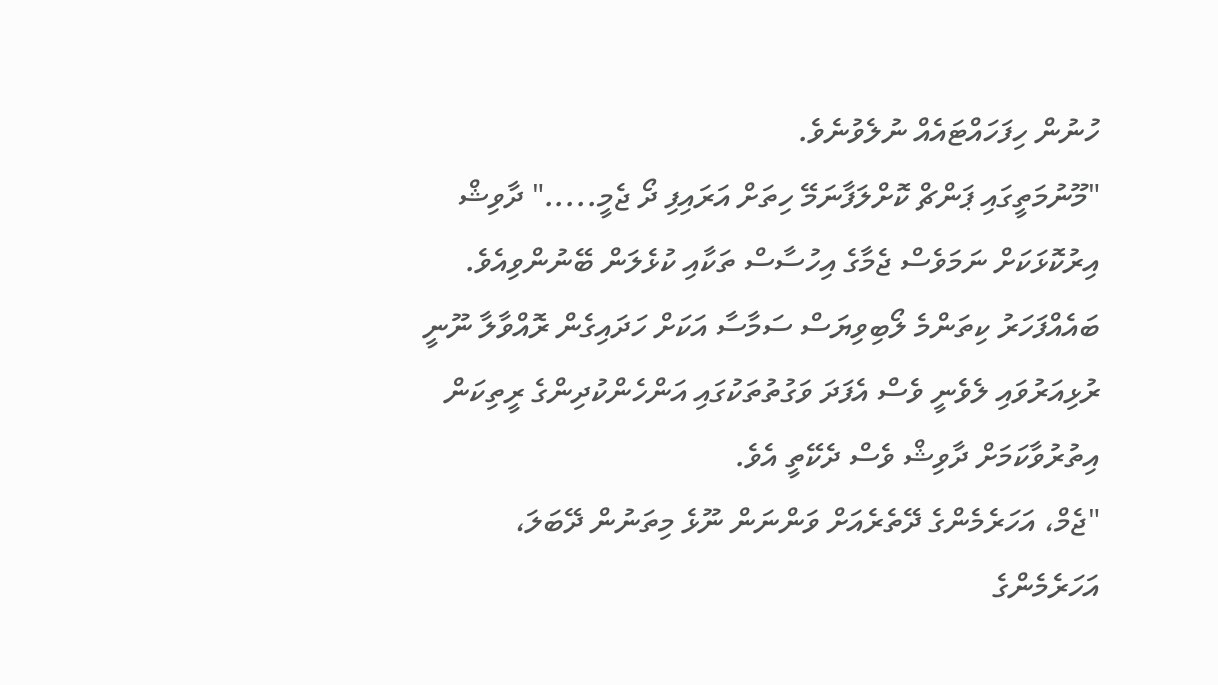ހުނުން ހިފަހައްޓައެއް ނުލެވުނެވެ.
"މޫނުމަތީގައި ޕަންޗް ކޮށްލަފާނަމޭ ހިތަށް އަރައިފި ދޯ ޖެމީ....." ދާވިޝް އިރުކޮޅަކަށް ނަމަވެސް ޖެމާގެ އިހުސާސް ތަކާއި ކުޅެލަން ބޭނުންވިއެވެ. ބައެއްފަހަރު ކިތަންމެ ލޯބިވިޔަސް ސަމާސާ އަކަށް ހަދައިގެން ރޮއްވާލާ ނޫނީ ރުޅިއަރުވައި ލެވެނީ ވެސް އެފަދަ ވަގުތުތަކުގައި އަންހެންކުދިންގެ ރީތިކަން އިތުރުވާކަމަށް ދާވިޝް ވެސް ދެކޭތީ އެވެ.
"ޖެމް، އަހަރެމެންގެ ދޭތެރެއަށް ވަންނަން ނޫޅެ މިތަނުން ދޭބަލަ، އަހަރެމެންގެ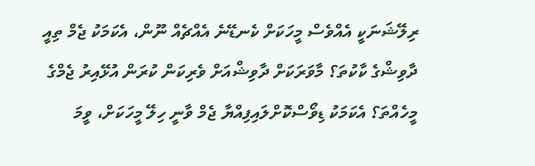ރިލޭޝަނަކީ އެއްވެސް މީހަކަށް ކެނޑޭނެ އެއްޗެއް ނޫން، އެކަމަކު ޖެމް ތިއީ ދާވިޝްގެ ކާކުތަ؟ މާވަރަކަށް ދާވިޝްއަށް ވެރިކަން ކުރަން އުޅޭއިރު ޖެމްގެ މީހެއްތަ؟ އެކަމަކު ޑިވޯސްކޮށްލައިފިއްޔާ ޖެމް ވާނީ ހިލޭ މީހަކަށް، ވީމަ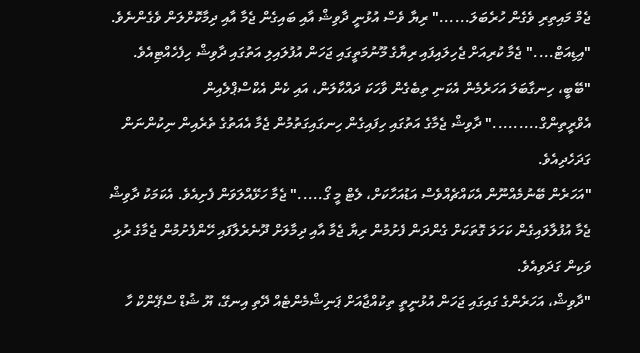ޖެމް މައިތިރި ވެގެން ހުރެބަލަ......" ރިޔާ ވެސް އުޅުނީ ދާވިޝް އާއި ބައިގެން ޖެމާ އާއި ދިމާކޮށްލަން ވެގެންނެވެ.
"އިޑިއަޓް...." ޖެމާ ކުރިއަށް ޖެހިލައިފައި ރިޔާގެ މޫނުމަތީގައި ޖަހަން އުފުލައިލި އަތުގައި ދާވިޝް ހިފެހެއްޓިއެވެ.
"ބޭބީ، ހިނގާބަލަ އަހަރެމެން އެކަނި ތިބެގެން ވާހަކަ ދައްކާލަން، އައި ކެން އެކްސްޕްލެއިން އެވްރީތިންގް........." ދާވިޝް ޖެމާގެ އަތުގައި ހިފައިގެން ހިނގައިގަތުމުން ޖެމާ އެއަތުގެ ތެރެއިން ނިކުންނަން ގަދަހެދިއެވެ.
"އަހަރެން ބޭނުމެއްނޫން އެކައްޗެއްވެސް އަޑުއަހާކަށް، ލެޓް މީ ގޯ....." ޖެމާ ހަޅޭއްލަވަން ފެށިއެވެ. އެކަމަކު ދާވިޝް ޖެމާ އުފުލާލައިގެން ކަހަލަ ގޮތަކަށް ގެންދަން ފެށުމުން ރިޔާ ޖެމާ އާއި ދިމާލަށް ދޫނެރެލާފައި ހޭންފެށުމުން ޖެމާގެ ރުޅި ވަކިން ގަދަވިއެވެ.
"ދާވިޝް، އަހަރެންގެ ގައިގައި ޖަހަން އުޅުނީތީ ތިކުއްޖާއަށް ޕަނިޝްމެންޓެއް ދޭތި އިނގޭ، ޔޫ ޝުޑް ސްޕޭންކް ހާ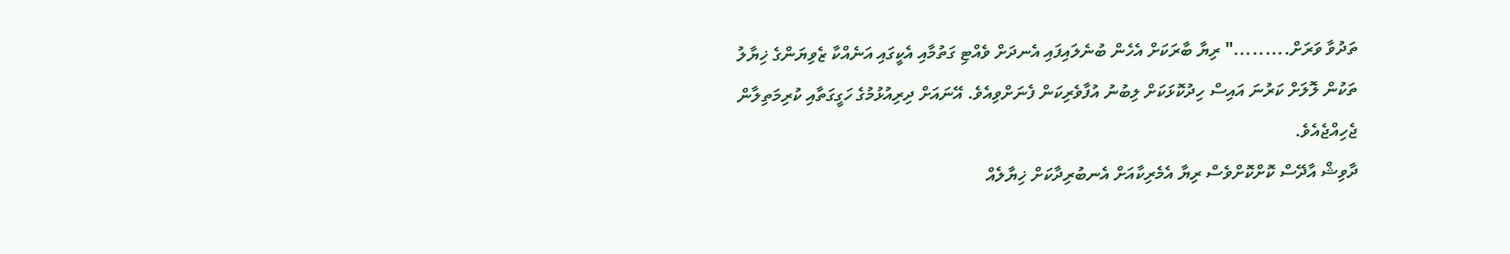ތަދުވާ ވަރަށް........." ރިޔާ ބާރަކަށް އެހެން ބުނެލައިފައި އެނދަށް ވެއްޓި ގަތުމާއި އެކީގައި އަނެއްކާ ޒެވިޔަންގެ ޚިޔާލު ތަކުން ލޮލަށް ކަރުނަ އައިސް ހިދުކޮޅަކަށް ލިބުނު އުފާވެރިކަން ފެނަށްވިއެވެ. އޭނައަށް ދިރިއުޅުމުގެ ހަގީގަތާއި ކުރިމަތިލާން ޖެހިއްޖެއެވެ.
ދާވިޝް އާދޭސް ކޮށްކޮށްވެސް ރިޔާ އެމެރިކާއަށް އެނބުރިދާކަށް ޚިޔާލެއް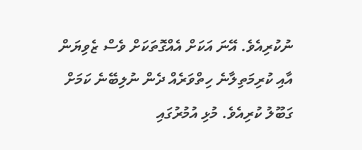ނުކުރިއެވެ. އޭނަ އަކަށް އެއްގޮތަކަށް ވެސް ޒެވިޔަން އާއި ކުރިމަތިލާނެ ހިތްވަރެއް ދެން ނުލިބޭނެ ކަމަށް ގަބޫލު ކުރިއެވެ. މުޅި އުމުރުގައި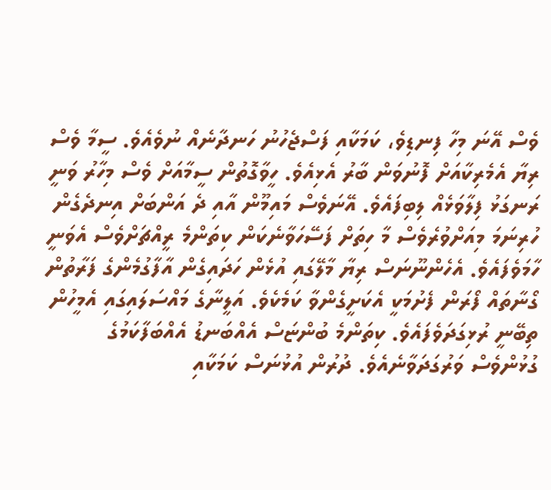ވެސް އޭނަ މިހާ ފިނޑިވެ، ކަމަކާއި ފަސްޖެހުނު ހަނދާނެއް ނުވެއެވެ. ސީމާ ވެސް ރިޔާ އެމެރިކާއަށް ފޮނުވަން ބާރު އެޅިއެވެ. ހީވާގޮތުން ސީމާއަށް ވެސް މިހާރު ވަނީ ރަނގަޅު ފިލާވަޅެއް ލިބިފައެވެ. އޭނަވެސް މައިމޫން އާއި ދެ އަންބަށް އިނދެގެން ހުރިނަމަ މިއަށްވުރެވެސް މާ ހިތަށް ފަސޭހަވާނެކަން ކިތަންމެ ރީއްޗަށްވެސް އެވަނީ ހާމަވެފައެވެ. އެހެންނޫނަސް ރިޔާ މާލޭގައި އުޅެން ހަދައިގެން އާފާގުމެންގެ ފަރާތުން ގޯނާތައް ފޯރަން ފެށުމަކީ އެކަށީގެންވާ ކަމެކެވެ. އަލީނާގެ މައްސަލައިގައި އެމީހުން ތިބޭނީ ރުޅިގަދަވެފައެވެ. ކިތަންމެ ބުންޏަސް އެއްބަނޑު އެއްބަފާކަމުގެ ގުޅުންވެސް ވަރުގަދަވާނެއެވެ. ދުރުން އުޅުނަސް ކަމަކާއި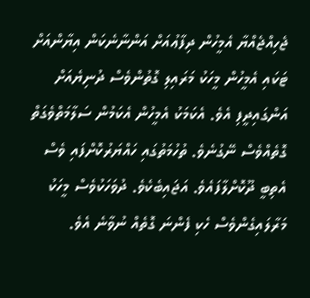ޖެހިއްޖެއްޔާ އެމީހުން ދިފާޢުއަށް އަންނާނެކަން އިޔާންއަށް ޓަކައި އެމީހުން މީހަކު މަރައިލި ގޮތުންވެސް ދުނިޔެއަށް އަންގައިދީފި އެވެ. އެކަމަކު އެމީހުން އެކަމުން ސަލާމަތްވެގަތް ގޮތެއްވެސް ނޭގުނެވެ. ތުހުމަތުގައި ހައްޔަރުކޮށްފައި ވެސް އެތިބީ ދޫކޮށްލާފައެވެ. އަޖައިބެކެވެ. ދުވަހަކުވެސް މީހަކު މަރާލައިގެންވެސް ހެކި ފެންނަ ގޮތެއް ނުވާނެ އެވެ.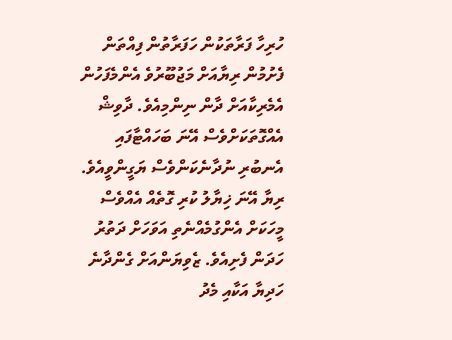ހުރިހާ ފަރާތަކުން ހަފަރާތުން ފިއްތަން ފެށުމުން ރިޔާއަށް މަޖުބޫރުވެ އެންމެފަހުން އެމެރިކާއަށް ދާން ނިންމިއެވެ. ދާވިޝް އެއްގޮތަކަށްވެސް އޭނަ ބަހައްޓާފައި އެނބުރި ނުދާނެކަންވެސް ޔަގީންވީއެވެ. ރިޔާ އޭނަ ޚިޔާލު ކުރި ގޮތެއް އެއްވެސް މީހަކަށް އެންގުމެއްނެތި އަވަހަށް ދަތުރު ހަދަން ފެށިއެވެ. ޒެވިޔަންއަށް ގެންދާނެ ހަދިޔާ އަކާއި މެދު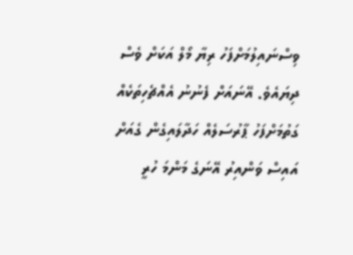ވިސްނައިލުމަށްފަހު ރިޔާ މޯލް އަކަށް ވެސް ދިޔައެވެ. އޭނައަށް ފެނުނު އެއްޗެހިތަކެއް ގަތުމަށްފަހު ޕާރުސަލެއް ހަދާލައިގެން ގެއަށް އައިސް ވަންއިރު އޭނަގެ މަންމަ ހުރީ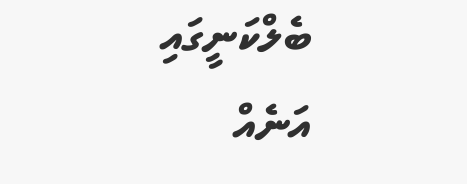ބެލްކަނީގައި އަނެއް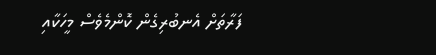ފަރާތަށް އެނބުރިގެން ކޮންމެވެސް މީހަކާއި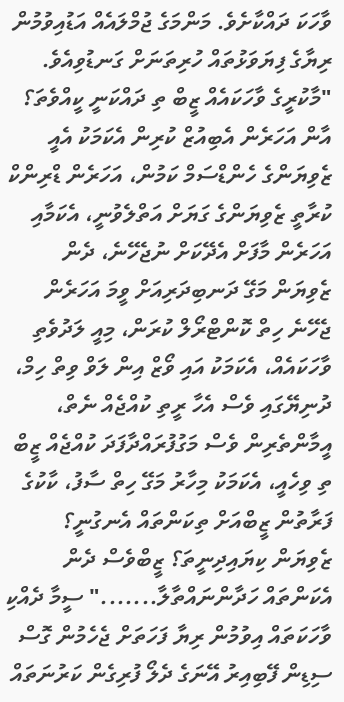ވާހަކަ ދައްކާށެވެ. މަންމަގެ ޖުމްލައެއް އަޑުއިވުމުން ރިޔާގެ ފިޔަވަޅުތައް ހުރިތަނަށް ގަނޑުވިއެވެ.
"މާކުރީގެ ވާހަކައެއް ޒީބް ތި ދައްކަނީ ކީއްވެތަ؟ އާން އަހަރެން އެބިއުޒް ކުރިން އެކަމަކު އެއީ ޒެވިޔަންގެ ހެންޑްސަމް ކަމުން، އަހަރެން ޑްރިންކް ކުރާތީ ޒެވިޔަންގެ ގަޔަށް އަތްލެވުނީ، އެކަމާއި އަހަރެން މާފަށް އެދޭކަށް ނުޖެހޭނެ، ދެން ޒެވިޔަން މަގޭ ދަނބިދަރިއަށް ވީމަ އަހަރެން ޖެހޭނެ ހިތް ކޮންޓްރޯލް ކުރަން، މިއީ ލަދުވެތި ވާހަކައެއް، އެކަމަކު އައި ވޯޒް އިން ލަވް ވިތް ހިމް، ދުނިޔޭގައި ވެސް އެހާ ރީތި ކުއްޖެއް ނެތް، އީމާންތެރިން ވެސް މަގުފުރައްދާފަދަ ކުއްޖެއް ޒީބް ތި ވިހެއީ، އެކަމަކު މިހާރު މަގޭ ހިތް ސާފު، ކާކުގެ ފަރާތުން ޒީބްއަށް ތިކަންތައް އެނގުނީ؟ ޒެވިޔަން ކިޔައިދިނީތަ؟ ޒީބްވެސް ދެން އެކަންތައް ހަދާންނައްތާލާ......." ސީމާ ދެއްކި ވާހަކަތައް އިވުމުން ރިޔާ ފަހަތަށް ޖެހެމުން ގޮސް ސިޑިން ފޭބިއިރު އޭނަގެ ދެލޯ ފުރިގެން ކަރުނަތައް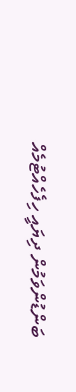ބަންޑުންވަމުން ދިޔައީ ހިފެހެއްޓުމެއް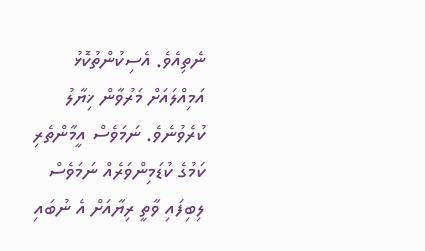ނެތިއެވެ. އެސިކުންތުކޮޅު އަމިއްލައަށް މަރުވާން ޚިޔާލު ކުރެވުނެވެ. ނަމަވެސް އީމާންތެރި ކަމުގެ ކުޑަމިންވަރެއް ނަމަވެސް ލިބިފައި ވާތީ ރިޔާއަށް އެ ނުބައި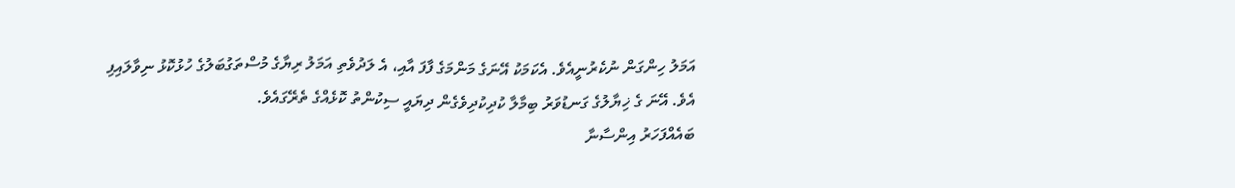އަމަލު ހިންގަން ނުކެރުނީއެވެ. އެކަމަކު އޭނަގެ މަންމަގެ ފާފަ އާއި، އެ ލަދުވެތި އަމަލު ރިޔާގެ މުސްތަގުބަލުގެ ހުޅުކޮޅު ނިވާލައިފި އެވެ. އޭނަ ގެ ޚިޔާލުގެ ގަނޑުވަރު ބިމާލާ ކުދިކުދިވެގެން ދިޔައީ ސިކުންތު ކޮޅެއްގެ ތެރޭގައެވެ.
ބައެއްފަހަރު އިންސާނާ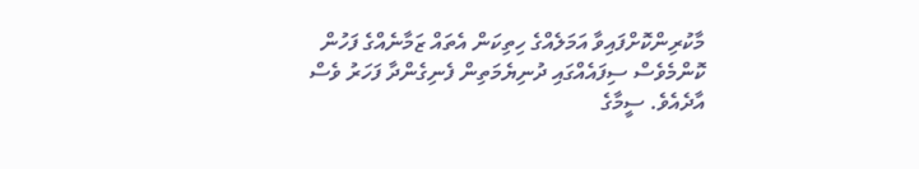މާކުރިންކޮށްފައިވާ އަމަލެއްގެ ހިތިކަން އެތައް ޒަމާނެއްގެ ފަހުން ކޮންމެވެސް ސިފައެއްގައި ދުނިޔެމަތިން ފެނިގެންދާ ފަހަރު ވެސް އާދެއެވެ. ސީމާގެ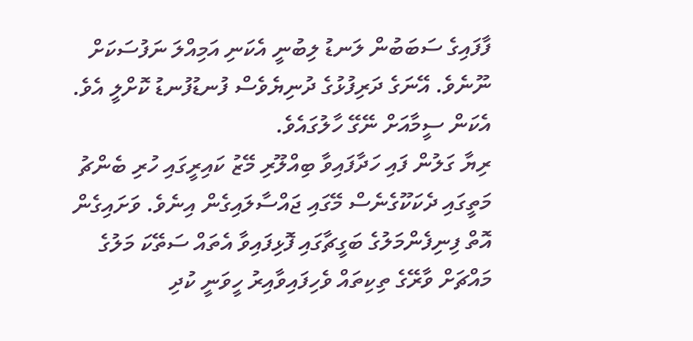ފާފައިގެ ސަބަބުން ލަނޑު ލިބުނީ އެކަނި އަމިއްލަ ނަފުސަކަށް ނޫނެވެ. އޭނަގެ ދަރިފުޅުގެ ދުނިޔެވެސް ފުނޑުފުނޑު ކޮށްލީ އެވެ. އެކަން ސީމާއަށް ނޭގޭ ހާލުގައެވެ.
ރިޔާ ގަލުން ފައި ހަދާފައިވާ ބިއްލޫރި މޭޒު ކައިރީގައި ހުރި ބެންޗު މަތީގައި ދެކަކޫގެނެސް މޭގައި ޖައްސާލައިގެން އިނެވެ. ވަށައިގެން އޮތް ފިނިފެންމަލުގެ ބަގީޗާގައި ފޮޅިފައިވާ އެތައް ސަތޭކަ މަލުގެ މައްޗަށް ވާރޭގެ ތިކިތައް ވެހިފައިވާއިރު ހީވަނީ ކުދި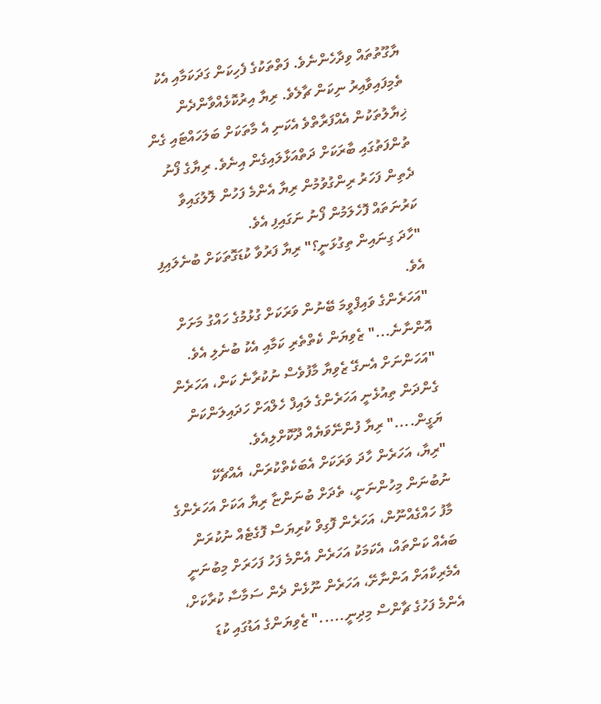ޔާގޫތުތައް ވިދާހެންނެވެ. ފަތްތަކުގެ ފެހިކަން ގަދަކަމާއި އެކު ތެމިފައިވާއިރު ނިކަން ޗާލެވެ. ރިޔާ އިރުކޮޅެއްވާންދެން ޚިޔާލުތަކުން އެއްފަރާތްވެ އެކަނި އެ މާތަކަށް ބަލަހައްޓައި ގެން ތުންފަތުގައި ބާރަކަށް ދަތްއަޅާލައިގެން އިނެވެ. ރިޔާގެ ފޯނު ދެތިން ފަހަރު ރިންގުވުމުން ރިޔާ އެންމެ ފަހުން ލޮލުގައިވާ ކަރުނަތައް ފޮހެލަމުން ފޯނު ނަގައިފި އެވެ.
"ހާދަ ގިނައިން ތިގުޅަނީ؟" ރިޔާ ފަރުވާ ކުޑަގޮތަކަށް ބުނެލައިފި އެވެ.
"އަހަރެންގެ ވައިފްވީމަ ބޭނުން ވަރަކަށް ގުޅުމުގެ ހައްގު މަށަށް އޮންނާނެ..." ޒެވިޔަން ކެތްތެރި ކަމާއި އެކު ބުނެލި އެވެ.
"އަހަންނަށް އެނގޭ ޒެވިޔާ މާފުވެސް ނުކުރާނެ ކަން، އަހަރެން ގެންދަން ތިއުޅެނީ އަހަރެންގެ ލައިފް ހެލްއަށް ހަދައިލަންކަން ޔަގީން...." ރިޔާ ފުންނޭވަޔެއް ދޫކޮށްލިއެވެ.
"ރިޔާ، އަހަރެން ހާދަ ވަރަކަށް އެބަކެތްކުރަން، އެއްޗެކޭ ނުބުނަން މިހުންނަނީ، ތެދަށް ބުނަންޏާ ރިޔާ އަކަށް އަހަރެންގެ މާފު ހައްގެއްނޫން، އަހަރެން ފޮގިވް ކުރިޔަސް ފޮގެޓެއް ނުކުރަން ބައެއް ކަންތައް، އެކަމަކު އަހަރެން އެންމެ ފަހު ފަހަރަށް މިބުނަނީ އެމެރިކާއަށް އަންނާށޭ، އަހަރެން ނޫޅެން ދެން ސަމާސާ ކުރާކަށް، އެންމެ ފަހުގެ ޗާންސް މިދިނީ....." ޒެވިޔަންގެ އަޑުގައި ކުޑަ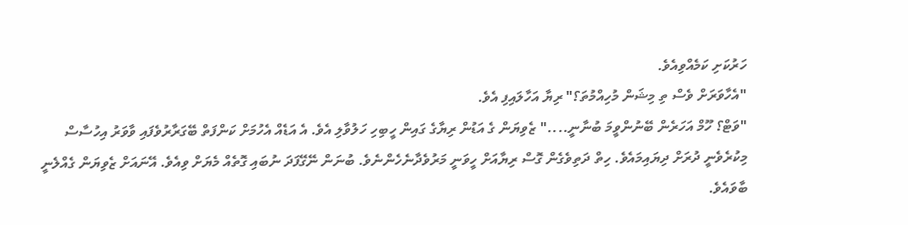ހަރުކަށި ކަމެއްވިއެވެ.
"އެހާވަރަށް ވެސް ތި މިޝަން މުހިއްމުތަ؟" ރިޔާ އަހާލައިފި އެވެ.
"ވަޓް؟ ހޫމް އަހަރެން ބޭނުންވީމަ ބުނާނީ...." ޒެވިޔަން ގެ އަޑުން ރިޔާގެ ގައިން ހީބިހި ހަލުވާލި އެވެ. އެ އަޑެއް އެހުމަށް ކަންފަތް ބޭގަރާރުވެފައި ވާވަރު އިހުސާސް މިކުރެވެނީ ދުރަށް ދިޔައިމައެވެ. ހިތް ދަތިވެގެން ގޮސް ރިޔާއަށް ހީވަނީ މަރުވެދާނެހެންނެވެ. ބުނަން ނޭގޭފަދަ ނުބައި ގޮތެއް މެޔަށް ވިއެވެ. އޭނައަށް ޒެވިޔަން ގެއްލެނީ ބާވައެވެ.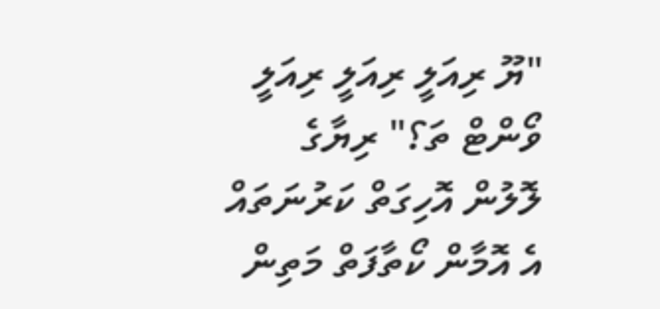"ޔޫ ރިއަލީ ރިއަލީ ރިއަލީ ވޯންޓް ތަ؟" ރިޔާގެ ލޮލުން އޮހިގަތް ކަރުނަތައް އެ އޮމާން ކޯތާފަތް މަތިން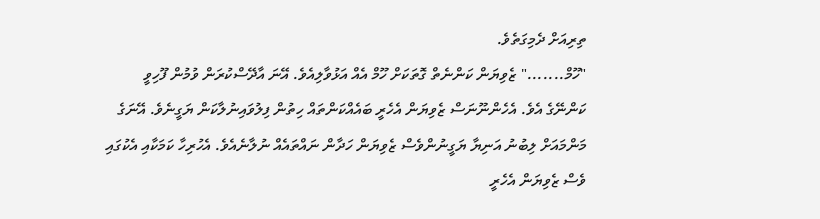ތިރިއަށް ދެމިގަތެވެ.
"ހޫމް......." ޒެވިޔަން ކަންނެތް ގޮތަކަށް ހޫމް އެއް އަޅުވާލިއެވެ. އޭނަ އާދޭސްކުރަން ވުމުން ފޫހިވީ ކަންނޭގެ އެވެ. އެހެންނޫނަސް ޒެވިޔަން އެހެރީ ބައެއްކަންތައް ހިތުން ފިލުވައިނުލާކަން ޔަގީނެވެ. އޭނަގެ މަންމައަށް ލިބުނު އަނިޔާ ޔަގީނުންވެސް ޒެވިޔަން ހަދާން ނައްތައެއް ނުލާނެއެވެ. އެހުރިހާ ކަމަކާއި އެކުގައި ވެސް ޒެވިޔަން އެހެރީ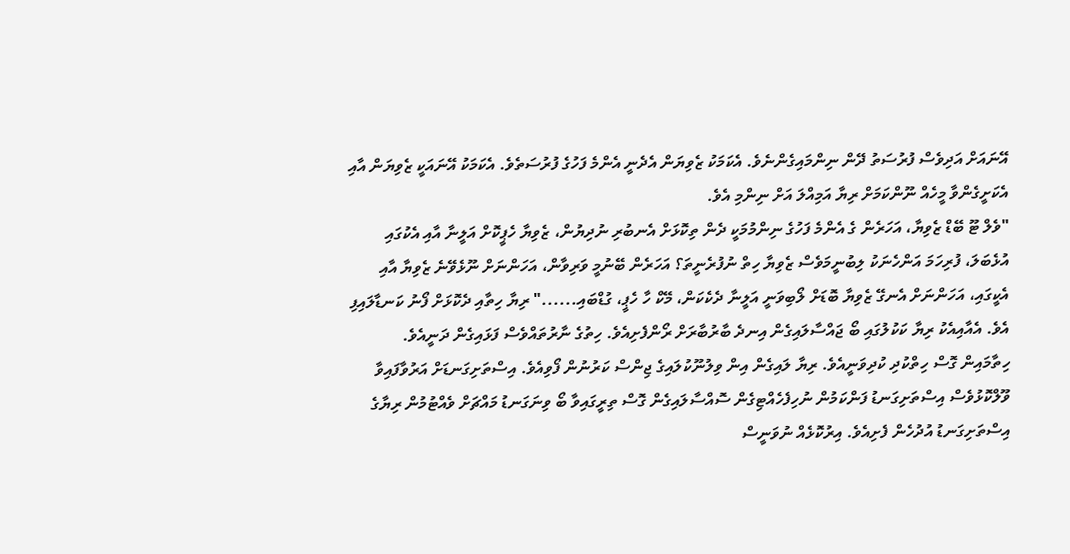އޭނައަށް އަދިވެސް ފުރުސަތު ދޭން ނިންމައިގެންނެވެ. އެކަމަކު ޒެވިޔަން އެދެނީ އެންމެ ފަހުގެ ފުރުސަތެވެ. އެކަމަކު އޭނައަކީ ޒެވިޔަން އާއި އެކަށީގެންވާ މީހެއް ނޫންކަމަށް ރިޔާ އަމިއްލަ އަށް ނިންމި އެވެ.
"ވެލް ޓޫ ބޭޑް ޒެވިޔާ، އަހަރެން ގެ އެންމެ ފަހުގެ ނިންމުމަކީ ދެން ތިކޮޅަށް އެނބުރި ނުދިޔުން، ޒެވިޔާ ހެޕީކޮށް އަލީނާ އާއި އެކުގައި އުޅެބަލަ، ފުރިހަމަ އަންހެނަކު ލިބުނީމަވެސް ޒެވިޔާ ހިތް ނުފުރެނީތަ؟ އަހަރެން ބޭނުމީ ވަރިވާން، އަހަންނަށް ނޫޅެވޭނެ ޒެވިޔާ އާއި އެކީގައި، އަހަންނަށް އެނގޭ ޒެވިޔާ ބޮޑަށް ލޯބިވަނީ އަލީނާ ދެކެކަން، މޭކް ހާ ހެޕީ، ގުޑްބައި......" ރިޔާ ހިތާއި ދެކޮޅަށް ފޯނު ކަނޑާލައިފި އެވެ. އެއާއިއެކު ރިޔާ ކަކުލުގައި ބޯ ޖައްސާލައިގެން އިނދެ ބާރުބާރަށް ރޯންފެށިއެވެ. ހިތުގެ ނާރުތައްވެސް ފަޅައިގެން ދަނީއެވެ. ހިތާމައިން ގޮސް ހިތްކުދި ކުދިވަނީއެވެ. ރިޔާ ލައިގެން އިން ވިލުނޫކުލައިގެ ޖިންސް ކަރުނުން ފޯވިއެވެ. އިސްތަށިގަނޑަށް އަރުވާފައިވާ ވޫލްކޮޅުވެސް އިސްތަށިގަނޑު ފަންކަމުން ނުހިފެހެއްޓިގެން ސޮއްސާލައިގެން ގޮސް ތިރީގައިވާ ބޯ ވިނަގަނޑު މައްޗަށް ވެއްޓުމުން ރިޔާގެ އިސްތަށިގަނޑު އުދުހެން ފެށިއެވެ. އިރުކޮޅެއް ނުވަނީސް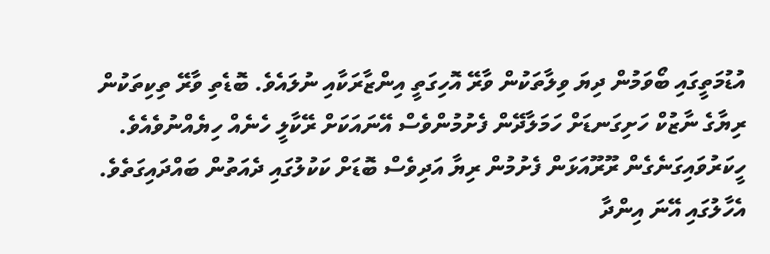އުޑުމަތީގައި ބޯވަމުން ދިޔަ ވިލާތަކުން ވާރޭ އޮހިގަތީ އިންޒާރަކާއި ނުލައެވެ. ބޮޑެތި ވާރޭ ތިކިތަކުން ރިޔާގެ ނާޒުކް ހަށިގަނޑަށް ހަމަލާދޭން ފެށުމުންވެސް އޭނައަކަށް ރޭކާލީ ހެނެއް ހިޔެއްނުވެއެވެ. ހީކަރުވައިގަނެގެން ރޫރޫއަޅަން ފެށުމުން ރިޔާ އަދިވެސް ބޮޑަށް ކަކުލުގައި ދެއަތުން ބައްދައިގަތެވެ. އެހާލުގައި އޭނަ އިންދާ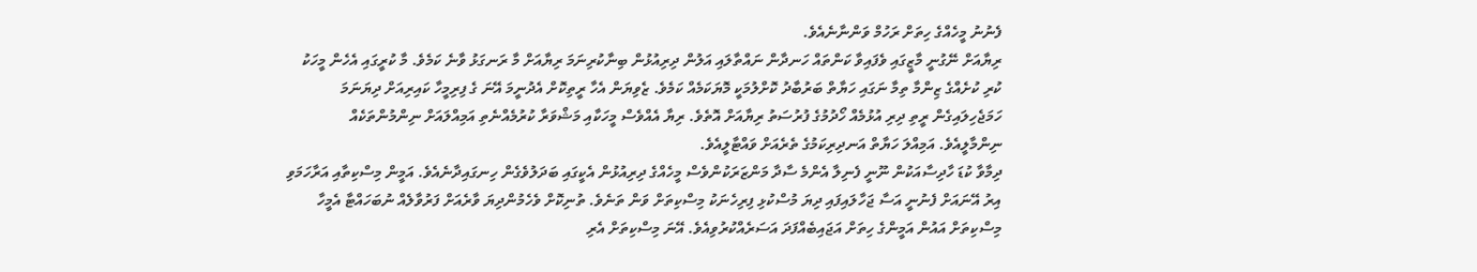ފެނުނު މީހެއްގެ ހިތަށް ރަހުމް ވަންނާނެއެވެ.
ރިޔާއަށް ނޭގުނީ މާޒީގައި ވެފައިވާ ކަންތައް ހަނދާން ނައްތާލައި އަލުން ދިރިއުޅުން ބިނާކުރިނަމަ ރިޔާއަށް މާ ރަނގަޅު ވާނެ ކަމެވެ. މާ ކުރީގައި އެހެން މީހަކު ކުރި ކުށެއްގެ ޒިންމާ ތިމާ ނަގައި ހަޔާތް ބަރުބާދު ކޮށްލުމަކީ މޮޔަކަމެއް ކަމެވެ. ޒެވިޔަން އެހާ ރީތިކޮށް އެދުނީމަ އޭނަ ގެ ފިރިމީހާ ކައިރިއަށް ދިޔަނަމަ ހަމަޖެހިލައިގެން ރީތި ދިރި އުޅުމެއް ހޯދުމުގެ ފުރުސަތު ރިޔާއަށް އޮތެވެ. ރިޔާ އެއްވެސް މީހަކާއި މަޝްވަރާ ކުރުމެއްނެތި އަމިއްލައަށް ނިންމުންތަކެއް ނިންމާލީއެވެ. އަމިއްލަ ހަޔާތް އަނދިރިކަމުގެ ތެރެއަށް ވައްޓާލީއެވެ.
ދިމާވާ ކުޑަ ހާދިސާއަކުން ނޫނީ ފެނިލާ އެންމެ ސާދާ މަންޒަރަކުންވެސް މީހެއްގެ ދިރިއުޅުން އެކީގައި ބަދަލުވެގެން ހިނގައިދާނެއެވެ. އަމީން މިސްކިތާއި އަރާހަމަވި އިރު އޭނައަށް ފެނުނީ އަސާ ޖަހާލައިފައި ދިޔަ މުސްކުޅި ފިރިހެނަކު މިސްކިތަށް ވަން ތަނެވެ. ތުނިކޮށް ވެހެމުންދިޔަ ވާރެއަށް ފަރުވާލެއް ނުބަހައްޓާ އެމީހާ މިސްކިތަށް އައުން އަމީންގެ ހިތަށް އަޖައިބެއްފަދަ އަސަރެއްކުރުވިއެވެ. އޭނަ މިސްކިތަށް އެރި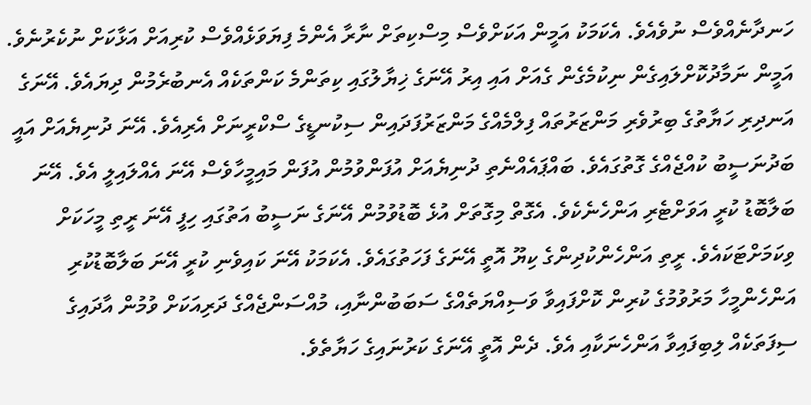ހަނދާނެއްވެސް ނުވެއެވެ. އެކަމަކު އަމީން އަކަށްވެސް މިސްކިތަށް ނާރާ އެންމެ ފިޔަވަޅެއްވެސް ކުރިއަށް އަޅާކަށް ނުކެރުނެވެ. އަމީން ނަމާދުކޮށްލައިގެން ނިކުމެގެން ގެއަށް އައި އިރު އޭނަގެ ޚިޔާލުގައި ކިތަންމެ ކަންތަކެއް އެނބުރެމުން ދިޔައެވެ. އޭނަގެ އަނދިރި ހަޔާތުގެ ބިރުވެރި މަންޒަރުތައް ފިލްމެއްގެ މަންޒަރުފަދައިން ސިކުނޑީގެ ސްކްރީނަށް އެރިއެވެ. އޭނަ ދުނިޔެއަށް އައީ ބަދުނަސީބު ކުއްޖެއްގެ ގޮތުގައެވެ. ބައްޕައެއްނެތި ދުނިޔެއަށް އުފަންވުމުން އުފަން މައިމީހާވެސް އޭނަ އެއްލައިލީ އެވެ. އޭނަ ބަލާބޮޑު ކުރީ އަވަށްޓެރި އަންހެނެކެވެ. އެގޮތް މިގޮތަށް އުޅެ ބޮޑުވުމުން އޭނަގެ ނަސީބު އަތުގައި ހިފީ އޭނަ ރީތި މީހަކަށް ވިކަމަށްޓަކައެވެ. ރީތި އަންހެންކުދިންގެ ކިޔޫ އޮތީ އޭނަގެ ފަހަތުގައެވެ. އެކަމަކު އޭނަ ކައިވެނި ކުރީ އޭނަ ބަލާބޮޑުކުރި އަންހެންމީހާ މަރުވުމުގެ ކުރިން ކޮށްފައިވާ ވަސިއްޔަތެއްގެ ސަބަބުންނާއި، މުއްސަންޖެއްގެ ދަރިއަކަށް ވުމުން އާދައިގެ ސިފަތަކެއް ލިބިފައިވާ އަންހެނަކާއި އެވެ. ދެން އޮތީ އޭނަގެ ކަރުނައިގެ ހަޔާތެވެ.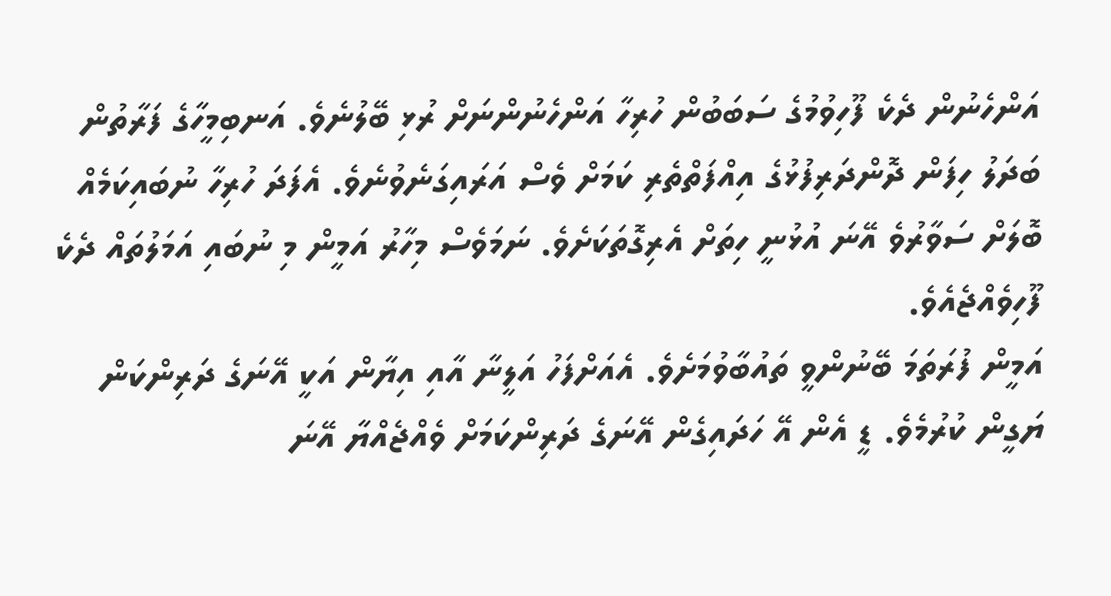އަންހެނުން ދެކެ ފޫހިވުމުގެ ސަބަބުން ހުރިހާ އަންހެނުންނަށް ރުޅި ބޭލުނެވެ. އަނބިމީހާގެ ފަރާތުން ބަދަލު ހިފަން ދޮންދަރިފުޅުގެ އިއްފަތްތެރި ކަމަށް ވެސް އަރައިގަނެވުނެވެ. އެފަދަ ހުރިހާ ނުބައިކަމެއް ބޮލަށް ސަވާރުވެ އޭނަ އުޅުނީ ހިތަށް އެރިގޮތަކަށެވެ. ނަމަވެސް މިހާރު އަމީން މި ނުބައި އަމަލުތައް ދެކެ ފޫހިވެއްޖެއެވެ.
އަމީން ފުރަތަމަ ބޭނުންވީ ތައުބާވުމަށެވެ. އެއަށްފަހު އަލީނާ އާއި އިޔާން އަކީ އޭނަގެ ދަރިންކަން ޔަގީން ކުރުމެވެ. ޑީ އެން އޭ ހަދައިގެން އޭނަގެ ދަރިންކަމަށް ވެއްޖެއްޔާ އޭނަ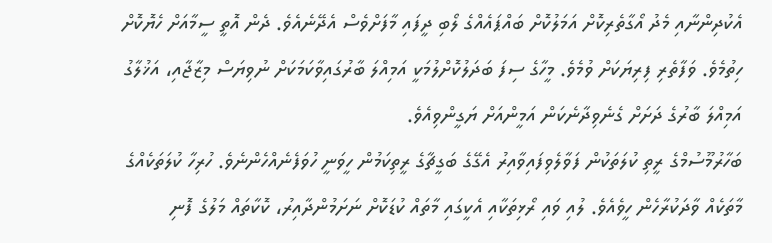އެކުދިންނާއި މެދު އޯގާތެރިކޮށް އަމަލުކޮށް ބައްޕައެއްގެ ލޯބި ދީފައި މާފަށްވެސް އެދޭނެއެވެ. ދެން އޮތީ ސީމާއަށް ހެޔޮކޮށް ހިތުމެވެ. ވަފާތެރި ފިރިޔަކަށް ވުމެވެ. މީހާގެ ސިފަ ބަދަލުކޮށްލުމަކީ އަމިއްލަ ބާރުގައިވާކަމަކަށް ނުވިޔަސް މިޒާޖާއި، އަޚުލާގު އަމިއްލަ ބާރުގެ ދަށަށް ގެނެވިދާނެކަން އަމީންއަށް ޔަގީންވިއެވެ.
ބަހާރުމޫސުމްގެ ރީތި ކުލަތަކުން ފަވާލެވިފައިވާއިރު އެގޭގެ ބަގީޗާގެ ރީތިކަމުން ހީވަނީ ހުވަފެނެއްހެންނެވެ. ހުރިހާ ކުލަތަކެއްގެ މާތަކެއް ވާދަކުރާހެން ހީވެއެވެ. ލުއި ވައި ރޯޅިތަކާއި އެކީގައި މާތައް ކުޑަކޮށް ނަށަމުންދާއިރު، ކޮކާތައް މަލުގެ ފޮނި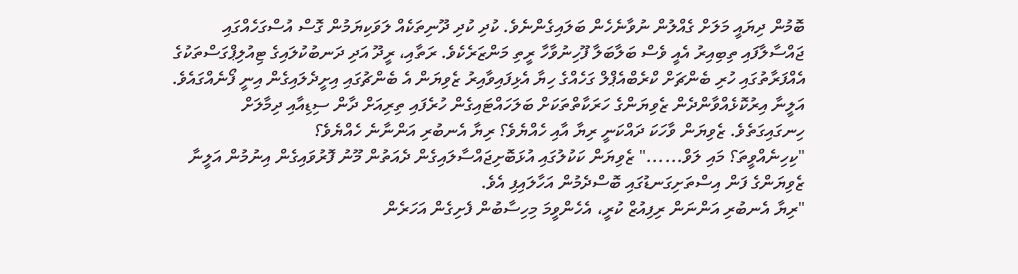ބޮމުން ދިޔައީ މަލަށް ގެއްލުން ނުވާނެހެން ބަލައިގެންނެވެ. ކުދި ކުދި ދޫނިތަކެއް ލަވަކިޔަމުން ގޮސް އުސްގަހެއްގައި ޖައްސާލާފައި ތިބިއިރު އެއީ ވެސް ބަލާބަލާ ފޫހިނުވާހާ ރީތި މަންޒަރެކެވެ. ރަތާއި، ރީދޫ އަދި ދަނބުކުލައިގެ ޓިއުލިޕްގަސްތަކުގެ އެއްފަރާތުގައި ހުރި ބެންޗަށް ކްރެބްއެޕްލް ގަހެއްގެ ހިޔާ އެޅިފައިވާއިރު ޒެވިޔަން އެ ބެންޗުގައި އިށީދެލައިގެން އިނީ ފޯނެއްގައެވެ. އަލީނާ އިރުކޮޅެއްވާންދެން ޒެވިޔަންގެ ހަރަކާތްތަކަށް ބަލަހައްޓައިގެން ހުރެފައި ތިރިއަށް ދާން ސިޑިއާއި ދިމާލަށް ހިނގައިގަތެވެ. ޒެވިޔަން ވާހަކަ ދައްކަނީ ރިޔާ އާއި ހެއްޔެވެ؟ ރިޔާ އެނބުރި އަންނާނެ ހެއްޔެވެ؟
"ކިހިނެއްވީތަ؟ މައި ލަވް......" ޒެވިޔަން ކަކުލުގައި އުޅަބޮށިޖައްސާލައިގެން ދެއަތުން މޫނު ފޮރުވައިގެން އިނުމުން އަލީނާ ޒެވިޔަންގެ ފަން އިސްތަށިގަނޑުގައި ބޮސްދެމުން އަހާލައިފި އެވެ.
"ރިޔާ އެނބުރި އަންނަން ރިފިއުޒް ކުރީ، އެހެންވީމަ މިހިސާބުން ފެށިގެން އަހަރެން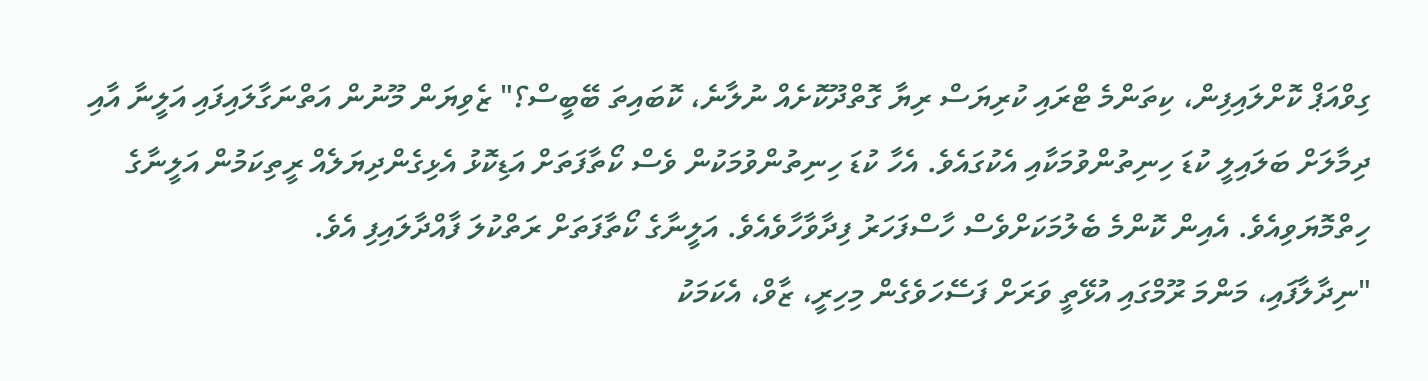ގިވްއަޕް ކޮށްލައިފިން، ކިތަންމެ ޓްރައި ކުރިޔަސް ރިޔާ ގޮތްދޫކޮށެއް ނުލާނެ، ކޮބައިތަ ބޭބީސް؟" ޒެވިޔަން މޫނުން އަތްނަގާލައިފައި އަލީނާ އާއި ދިމާލަށް ބަލައިލީ ކުޑަ ހިނިތުންވުމަކާއި އެކުގައެވެ. އެހާ ކުޑަ ހިނިތުންވުމަކުން ވެސް ކޯތާފަތަށް އަޑިކޮޅު އެޅިގެންދިޔަލެއް ރީތިކަމުން އަލީނާގެ ހިތްމޮޔަވިއެވެ. އެއިން ކޮންމެ ބެލުމަކަށްވެސް ހާސްފަހަރު ފިދާވާހާވެއެވެ. އަލީނާގެ ކޯތާފަތަށް ރަތްކުލަ ފާއްދާލައިފި އެވެ.
"ނިދާލާފައި، މަންމަ ރޫމްގައި އުޅޭތީ ވަރަށް ފަސޭހަވެގެން މިހިރީ، ޒާވް، އެކަމަކު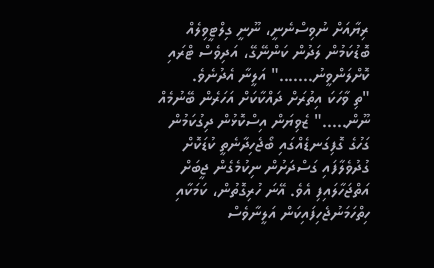ރިޔާއަށް ނުވިސްނެނީ، ނޫނީ ގިލްޓީވިލެއް ބޮޑުކަމުން ލަދުން ކަންނޭގޭ، އަދިވެސް ޓްރައި ކޮށްލަންވީނު......." އަލީނާ އެދުނެވެ.
"ތި ވާހަކަ އިތުރަށް ދައްކާކަށް އަހަރެން ބޭނުމެއް ނޫން....." ޒެވިޔަން އިސްކޮޅުން ދިގުކަމުން ގަހުގެ ގޮފިގަނޑެއްގައި ބޯޖެހިދާނެތީ ކުޑަކޮށް ގުދުވެލާފައި ގަސްދަށުން ނިކުމެގެން ޖީބަށް އަތްޖަހާލައިފި އެވެ. އޭނަ ހުރިގޮތުން، ކަމަކާއި ހިތްހަމަނުޖެހިފައިކަން އަލީނާވެސް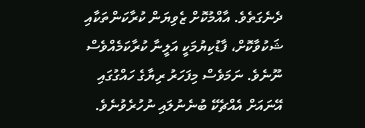ދެނެގަތެވެ. އާއްމުކޮށް ޒެވިޔަން ކުރާކަންތަކާއި ޝަކުވާކޮށް، ފާޑުކިޔުމަކީ އަލީނާ ކުރާކަމެއްވެސް ނޫނެވެ. ނަމަވެސް މިފަހަރު ރިޔާގެ ހައްގުގައި އޭނައަށް އެއްޗެކޭ ބުނެނުލައި ނުހުރެވުނެވެ.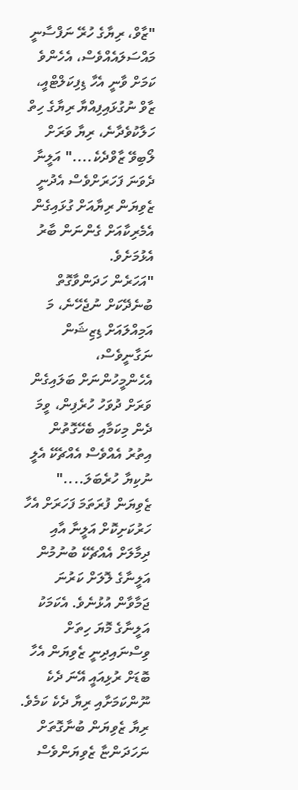"ޒާވް، ރިޔާގެ ހުރޭ ނަފްސާނީ މައްސަލައެއްވެސް، އެހެންވެ ކަމަށް ވާނީ އެހާ ޑިފިކަލްޓްއީ، ޒާވް ނުގުޅައިފިއްޔާ ރިޔާގެ ހިތް ހަލާކުވެދާނެ، ރިޔާ ވަރަށް ލޯބިވޭ ޒާވްދެކެ...." އަލީނާ ދެވަނަ ފަހަރަށްވެސް އެދުނީ ޒެވިޔަން ރިޔާއަށް ގުޅައިގެން އެމެރިކާއަށް ގެންނަން ބާރު އެޅުމަށެވެ.
"އަހަރެން ހަދަންވާގޮތް ބުނެދޭކަށް ނުޖެހޭނެ، މަ އަމިއްލައަށް ޑިޒިޝަން ނަގާނީވެސް، އެހެންމީހުންނަށް ބަލައިގެން ވަރަށް ދުވަހު ހުރެފިން، ވީމަ ދެން މިކަމާއި ބެހޭގޮތުން އިތުރު އެއްވެސް އެއްޗެކޭ އެލީ ނުކިޔާ ހުރެބަލަ...." ޒެވިޔަން ފުރަތަމަ ފަހަރަށް އެހާ ހަރުކަށިކޮށް އަލީނާ އާއި ދިމާލަށް އެއްޗެކޭ ބުނުމުން އަލީނާގެ ލޮލަށް ކަރުނަ ޖަމާވާން އުޅުނެވެ. އެކަމަކު އަލީނާގެ މޮޔަ ހިތަށް ވިސްނައިދިނީ ޒެވިޔަން އެހާ ބޮޑަށް ރުޅިއައީ އޭނަ ދެކެ ނޫންކަމަށާއި ރިޔާ ދެކެ ކަމެވެ. ރިޔާ ޒެވިޔަން ބުނާގޮތަށް ނަހަދަންޏާ ޒެވިޔަންވެސް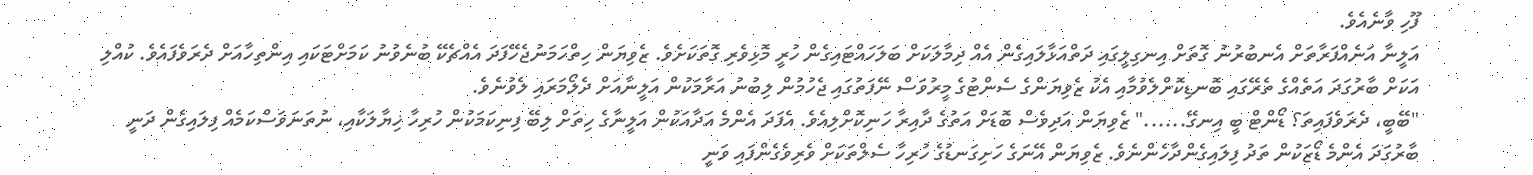ފޫހި ވާނެއެވެ.
އަލީނާ އަނެއްފަރާތަށް އެނބުރުނު ގޮތަށް އިނގިލީގައި ދަތްއަޅާލައިގެން އެއް ދިމާލަކަށް ބަލަހައްޓައިގެން ހުރީ މޮޅިވެރި ގޮތަކަށެވެ. ޒެވިޔަން ހިތްހަމަނުޖެހޭފަދަ އެއްޗެކޭ ބުނެވުނު ކަމަށްޓަކައި އިންތިހާއަށް ދެރަވެފައެވެ. ކުއްލި އަކަށް ބާރުގަދަ އަތެއްގެ ތެރޭގައި ބޮނޑިކޮށްލެވުމާއި އެކު ޒެވިޔަންގެ ސެންޓުގެ މީރުވަސް ނޭފަތުގައި ޖެހުމުން ލިބުނު އަރާމަކުން އަލީނާއަށް ދެލޯމަރައި ލެވުނެވެ.
"ބޭބީ، ދެރަވެފައިތަ؟ ޑޯންޓް ބީ އިނގޭ......" ޒެވިޔަން އަދިވެސް ބޮޑަށް އަތުގެ ދާއިރާ ހަނިކޮށްލިއެވެ. އެފަދަ އެންމެ އަދާއަކުން އަލީނާގެ ހިތަށް ލިބޭ ފިނިކަމަކުން ހުރިހާ ޚިޔާލަކާއި، ނުތަނަވަސްކަމެއް ފިލައިގެން ދަނީ ބާރުގަދަ އެންމެ ޑޯޒަކުން ތަދު ފިލައިގެންދާހެންނެވެ. ޒެވިޔަން އޭނަގެ ހަށިގަނޑުގެ ހުރިހާ ސެލްތަކަށް ވެރިވެގެންފައި ވަނީ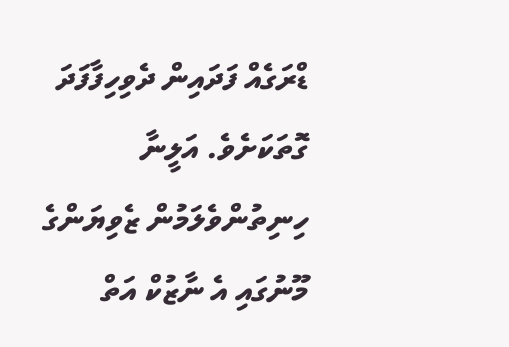ޑްރަގެއް ފަދައިން ދެވިހިފާފަދަ ގޮތަކަށެވެ. އަލީނާ ހިނިތުންވެލަމުން ޒެވިޔަންގެ މޫނުގައި އެ ނާޒުކް އަތް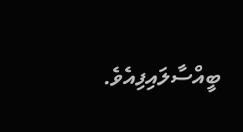ބީއްސާލައިފިއެވެ.